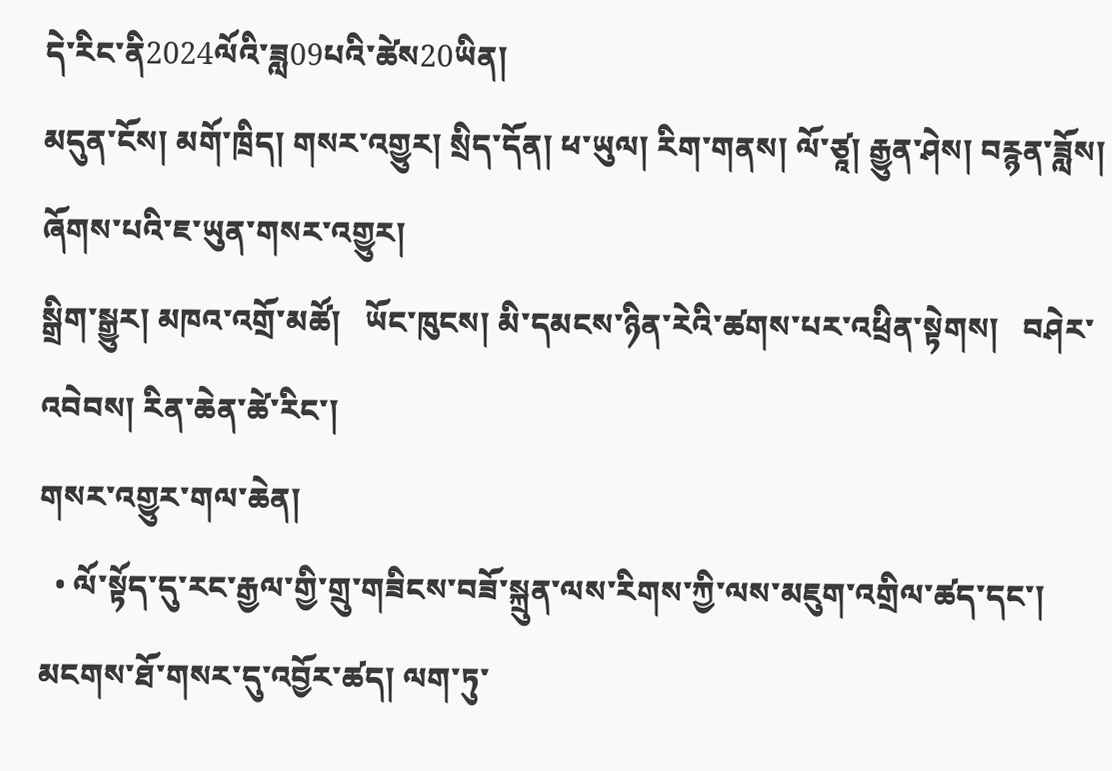དེ་རིང་ནི2024ལོའི་ཟླ09པའི་ཚེས20ཡིན།
མདུན་ངོས། མགོ་ཁྲིད། གསར་འགྱུར། སྲིད་དོན། ཕ་ཡུལ། རིག་གནས། ལོ་ཙཱ། རྒྱུན་ཤེས། བརྙན་ཟློས།
ཞོགས་པའི་ཇ་ཡུན་གསར་འགྱུར།
སྒྲིག་སྒྱུར། མཁའ་འགྲོ་མཚོ།   ཡོང་ཁུངས། མི་དམངས་ཉིན་རེའི་ཚགས་པར་འཕྲིན་སྟེགས།   བཤེར་འབེབས། རིན་ཆེན་ཚེ་རིང་།
གསར་འགྱུར་གལ་ཆེན།
  • ལོ་སྟོད་དུ་རང་རྒྱལ་གྱི་གྲུ་གཟིངས་བཟོ་སྐྲུན་ལས་རིགས་ཀྱི་ལས་མཇུག་འགྲིལ་ཚད་དང་། མངགས་ཐོ་གསར་དུ་འབྱོར་ཚད། ལག་ཏུ་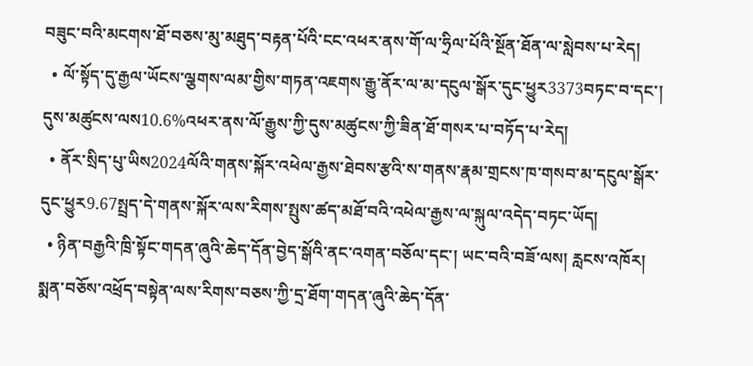བཟུང་བའི་མངགས་ཐོ་བཅས་མུ་མཐུད་བརྟན་པོའི་ངང་འཕར་ནས་གོ་ལ་ཧྲིལ་པོའི་སྔོན་ཐོན་ལ་སླེབས་པ་རེད།
  • ལོ་སྟོད་དུ་རྒྱལ་ཡོངས་ལྕགས་ལམ་གྱིས་གཏན་འཇགས་རྒྱུ་ནོར་ལ་མ་དངུལ་སྒོར་དུང་ཕྱུར3373བཏང་བ་དང་། དུས་མཚུངས་ལས10.6%འཕར་ནས་ལོ་རྒྱུས་ཀྱི་དུས་མཚུངས་ཀྱི་ཟིན་ཐོ་གསར་པ་བཏོད་པ་རེད།
  • ནོར་སྲིད་པུ་ཡིས2024ལོའི་གནས་སྐོར་འཕེལ་རྒྱས་ཐེབས་རྩའི་ས་གནས་རྣམ་གྲངས་ཁ་གསབ་མ་དངུལ་སྒོར་དུང་ཕྱུར9.67སྤྲད་དེ་གནས་སྐོར་ལས་རིགས་སྤུས་ཚད་མཐོ་བའི་འཕེལ་རྒྱས་ལ་སྐུལ་འདེད་བཏང་ཡོད།
  • ཉིན་བརྒྱའི་ཁྲི་སྟོང་གདན་ཞུའི་ཆེད་དོན་བྱེད་སྒོའི་ནང་འགན་བཅོལ་དང་། ཡང་བའི་བཟོ་ལས། རླངས་འཁོར། སྨན་བཅོས་འཕྲོད་བསྟེན་ལས་རིགས་བཅས་ཀྱི་དྲ་ཐོག་གདན་ཞུའི་ཆེད་དོན་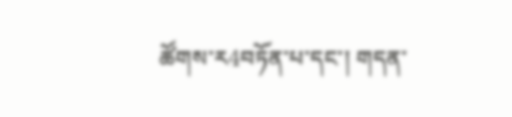ཚོགས་ར4བཏོན་པ་དང་། གདན་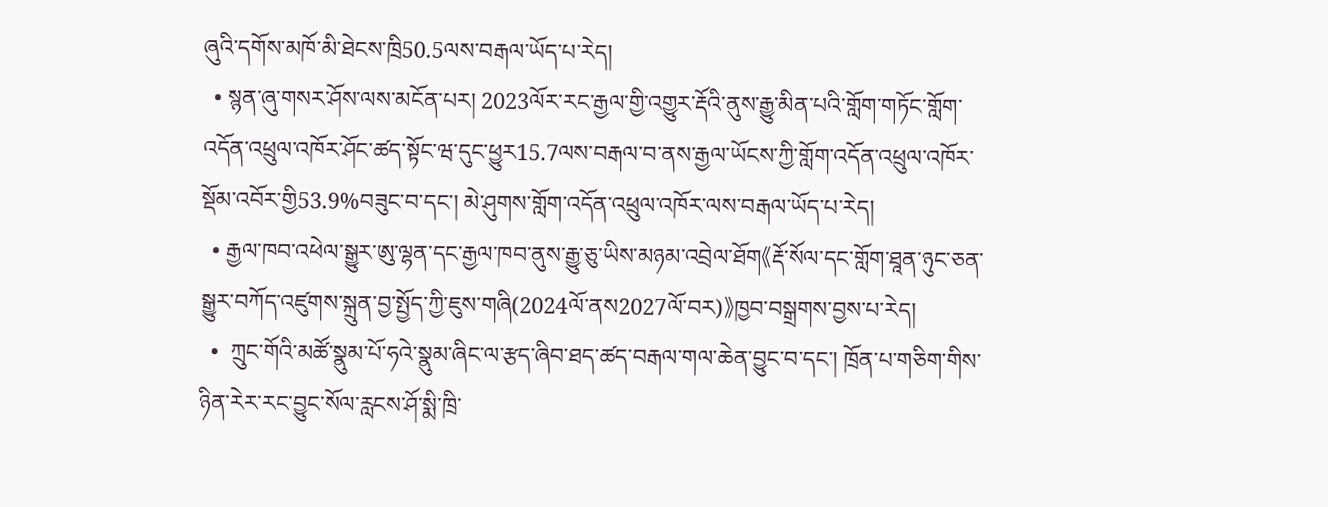ཞུའི་དགོས་མཁོ་མི་ཐེངས་ཁྲི50.5ལས་བརྒལ་ཡོད་པ་རེད།
  • སྙན་ཞུ་གསར་ཤོས་ལས་མངོན་པར། 2023ལོར་རང་རྒྱལ་གྱི་འགྱུར་རྡོའི་ནུས་རྒྱུ་མིན་པའི་གློག་གཏོང་གློག་འདོན་འཕྲུལ་འཁོར་ཤོང་ཚད་སྟོང་ཝ་དུང་ཕྱུར15.7ལས་བརྒལ་བ་ནས་རྒྱལ་ཡོངས་ཀྱི་གློག་འདོན་འཕྲུལ་འཁོར་སྡོམ་འབོར་གྱི53.9%བཟུང་བ་དང་། མེ་ཤུགས་གློག་འདོན་འཕྲུལ་འཁོར་ལས་བརྒལ་ཡོད་པ་རེད།
  • རྒྱལ་ཁབ་འཕེལ་སྒྱུར་ཨུ་ལྷན་དང་རྒྱལ་ཁབ་ནུས་རྒྱུ་ཅུ་ཡིས་མཉམ་འབྲེལ་ཐོག《རྡོ་སོལ་དང་གློག་ཐཱན་ཉུང་ཅན་སྒྱུར་བཀོད་འཛུགས་སྐྲུན་བྱ་སྤྱོད་ཀྱི་ཇུས་གཞི(2024ལོ་ནས2027ལོ་བར)》ཁྱབ་བསྒྲགས་བྱས་པ་རེད།
  •  ཀྲུང་གོའི་མཚོ་སྣུམ་པོ་ཧའེ་སྣུམ་ཞིང་ལ་རྩད་ཞིབ་ཐད་ཚད་བརྒལ་གལ་ཆེན་བྱུང་བ་དང་། ཁྲོན་པ་གཅིག་གིས་ཉིན་རེར་རང་བྱུང་སོལ་རླངས་ཤོ་སྨི་ཁྲི་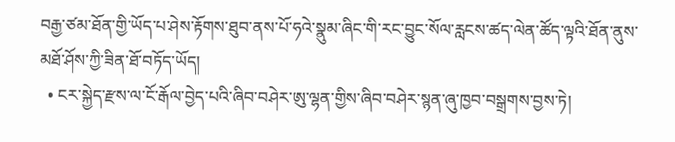བརྒྱ་ཙམ་ཐོན་གྱི་ཡོད་པ་ཤེས་རྟོགས་ཐུབ་ནས་པོ་ཧའེ་སྣུམ་ཞིང་གི་རང་བྱུང་སོལ་རླངས་ཚད་ལེན་ཚོད་ལྟའི་ཐོན་ནུས་མཐོ་ཤོས་ཀྱི་ཟིན་ཐོ་བཏོད་ཡོད།
  • ངར་སྐྱེད་རྫས་ལ་ངོ་རྒོལ་བྱེད་པའི་ཞིབ་བཤེར་ཨུ་ལྷན་གྱིས་ཞིབ་བཤེར་སྙན་ཞུ་ཁྱབ་བསྒྲགས་བྱས་ཏེ།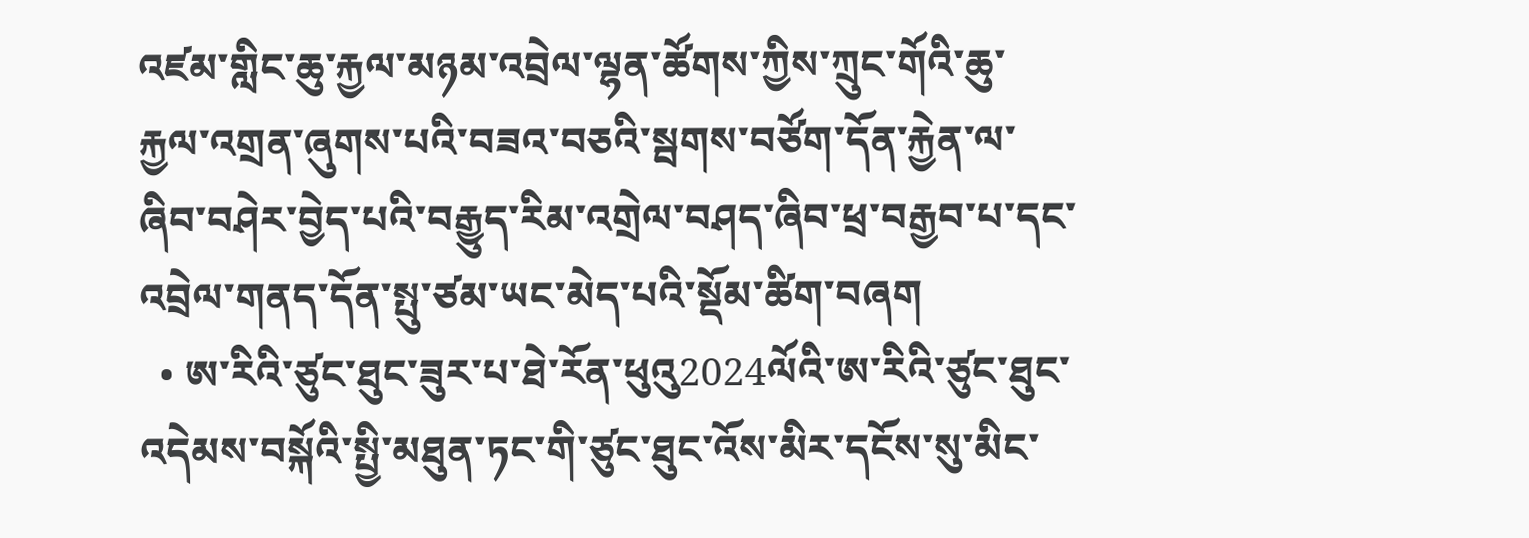འཛམ་གླིང་ཆུ་རྐྱལ་མཉམ་འབྲེལ་ལྷན་ཚོགས་ཀྱིས་ཀྲུང་གོའི་ཆུ་རྐྱལ་འགྲན་ཞུགས་པའི་བཟའ་བཅའི་སྦགས་བཙོག་དོན་རྐྱེན་ལ་ཞིབ་བཤེར་བྱེད་པའི་བརྒྱུད་རིམ་འགྲེལ་བཤད་ཞིབ་ཕྲ་བརྒྱབ་པ་དང་འབྲེལ་གནད་དོན་སྤུ་ཙམ་ཡང་མེད་པའི་སྡོམ་ཚིག་བཞག
  • ཨ་རིའི་ཙུང་ཐུང་ཟུར་པ་ཐེ་རོན་ཕུའུ2024ལོའི་ཨ་རིའི་ཙུང་ཐུང་འདེམས་བསྐོའི་སྤྱི་མཐུན་ཏང་གི་ཙུང་ཐུང་འོས་མིར་དངོས་སུ་མིང་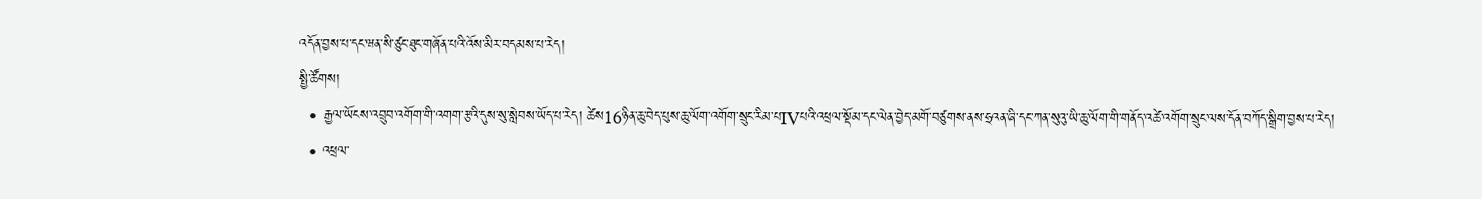འདོན་བྱས་པ་དང་ཝན་སི་ཙུང་ཐུང་གཞོན་པའི་འོས་མིར་བདམས་པ་རེད།
སྤྱི་ཚོགས།
  • རྒྱལ་ཡོངས་འབྲུབ་འགོག་གི་འགག་རྩའི་དུས་སུ་སླེབས་ཡོད་པ་རེད། ཚེས16ཉིན་ཆུ་བེད་པུས་ཆུ་ལོག་འགོག་སྲུང་རིམ་པIVཔའི་འཕྲལ་སྡོམ་དང་ལེན་བྱེད་མགོ་བཙུགས་ནས་ཧྲའན་ཞི་དང་ཀན་སུའུ་ཡི་ཆུ་ལོག་གི་གནོད་འཚེ་འགོག་སྲུང་ལས་དོན་བཀོད་སྒྲིག་བྱས་པ་རེད།
  • འཕྲལ་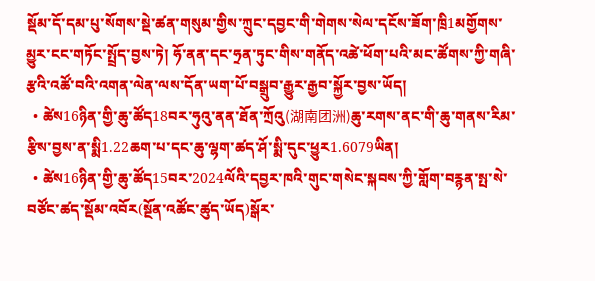སྡོམ་དོ་དམ་པུ་སོགས་སྡེ་ཚན་གསུམ་གྱིས་ཀྲུང་དབྱང་གི་གེགས་སེལ་དངོས་ཟོག་ཁྲི1མགྱོགས་མྱུར་ངང་གཏོང་སྤྲོད་བྱས་ཏེ། ཧོ་ནན་དང་ཧྲན་ཏུང་གིས་གནོད་འཚེ་ཕོག་པའི་མང་ཚོགས་ཀྱི་གཞི་རྩའི་འཚོ་བའི་འགན་ལེན་ལས་དོན་ཡག་པོ་བསྒྲུབ་རྒྱུར་རྒྱབ་སྐྱོར་བྱས་ཡོད།
  • ཚེས16ཉིན་གྱི་ཆུ་ཚོད18བར་ཧུའུ་ནན་ཐོན་ཀྲོའུ(湖南团洲)ཆུ་རགས་ནང་གི་ཆུ་གནས་རིམ་རྩིས་བྱས་ན་སྨི1.22ཆག་པ་དང་ཆུ་ལྷག་ཚད་ཤོ་སྨི་དུང་ཕྱུར1.6079ཡིན།
  • ཚེས16ཉིན་གྱི་ཆུ་ཚོད15བར་2024ལོའི་དབྱར་ཁའི་གུང་གསེང་སྐབས་ཀྱི་གློག་བརྙན་སྤ་སེ་བཙོང་ཚད་སྡོམ་འབོར(སྔོན་འཚོང་ཚུད་ཡོད)སྒོར་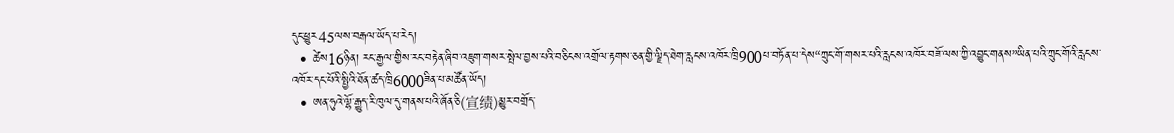དུང་ཕྱུར45ལས་བརྒལ་ཡོད་པ་རེད།
  • ཚེས16ཉིན། རང་རྒྱལ་གྱིས་རང་བརྟེན་ཞིབ་འཇུག་གསར་སྤེལ་བྱས་པའི་བཅིངས་འགྲོལ་རྟགས་ཅན་གྱི་ལྗིད་ཐེག་རླངས་འཁོར་ཁྲི900པ་བཏོན་པ་དེས“ཀྲུང་གོ་གསར་པའི་རླངས་འཁོར་བཟོ་ལས་ཀྱི་འབྱུང་གནས”ཡིན་པའི་ཀྲུང་གོའི་རླངས་འཁོར་དང་པོའི་སྤྱིའི་ཐོན་ཚད་ཁྲི6000ཟིན་པ་མཚོན་ཡོད།
  • ཨན་ཧུའེ་ལྷོ་རྒྱུད་རི་ཁུལ་དུ་གནས་པའི་ཞོན་ཅི(宣绩)མྱུར་བགྲོད་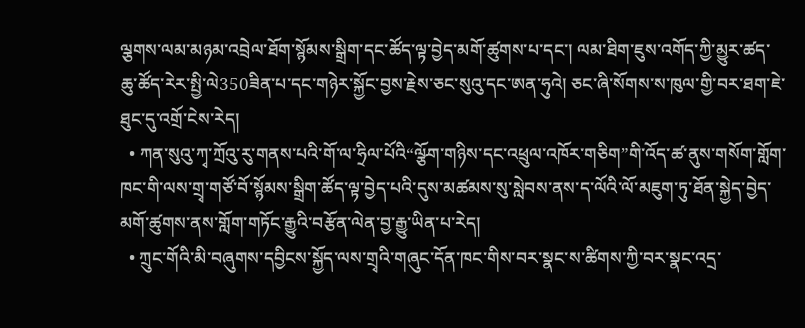ལྕགས་ལམ་མཉམ་འབྲེལ་ཐོག་སྙོམས་སྒྲིག་དང་ཚོད་ལྟ་བྱེད་མགོ་ཚུགས་པ་དང་། ལམ་ཐིག་ཇུས་འགོད་ཀྱི་མྱུར་ཚད་ཆུ་ཚོད་རེར་སྤྱི་ལེ350ཟིན་པ་དང་གཉེར་སྐྱོང་བྱས་རྗེས་ཅང་སུའུ་དང་ཨན་ཧུའེ། ཅང་ཞི་སོགས་ས་ཁུལ་གྱི་བར་ཐག་ཇེ་ཐུང་དུ་འགྲོ་ངེས་རེད།
  • ཀན་སུའུ་ཀྭ་ཀྲོའུ་རུ་གནས་པའི་གོ་ལ་ཧྲིལ་པོའི“ལྩོག་གཉིས་དང་འཕྲུལ་འཁོར་གཅིག”གི་འོད་ཚ་ནུས་གསོག་གློག་ཁང་གི་ལས་གྲྭ་གཙོ་བོ་སྙོམས་སྒྲིག་ཚོད་ལྟ་བྱེད་པའི་དུས་མཚམས་སུ་སླེབས་ནས་ད་ལོའི་ལོ་མཇུག་ཏུ་ཐོན་སྐྱེད་བྱེད་མགོ་ཚུགས་ནས་གློག་གཏོང་རྒྱུའི་བརྩོན་ལེན་བྱ་རྒྱུ་ཡིན་པ་རེད།
  • ཀྲུང་གོའི་མི་བཞུགས་དབྱིངས་སྐྱོད་ལས་གྲྭའི་གཞུང་དོན་ཁང་གིས་བར་སྣང་ས་ཚིགས་ཀྱི་བར་སྣང་འདྲ་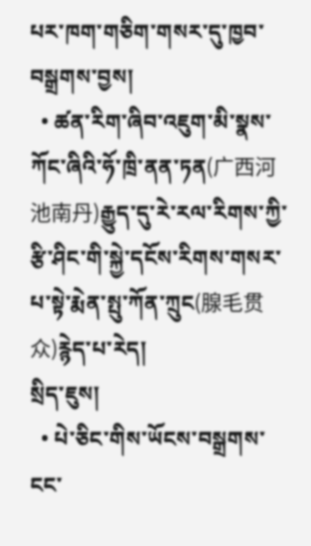པར་ཁག་གཅིག་གསར་དུ་ཁྱབ་བསྒྲགས་བྱས།
  • ཚན་རིག་ཞིབ་འཇུག་མི་སྣས་ཀོང་ཞིའི་ཧོ་ཁྲི་ནན་ཏན(广西河池南丹)རྒྱུད་དུ་རེ་རལ་རིགས་ཀྱི་རྩི་ཤིང་གི་སྐྱེ་དངོས་རིགས་གསར་པ་སྟེ་རྨེན་སྤུ་ཀོན་ཀྲུང(腺毛贯众)རྙེད་པ་རེད།
སྲིད་ཇུས།
  • པེ་ཅིང་གིས་ཡོངས་བསྒྲགས་ངང་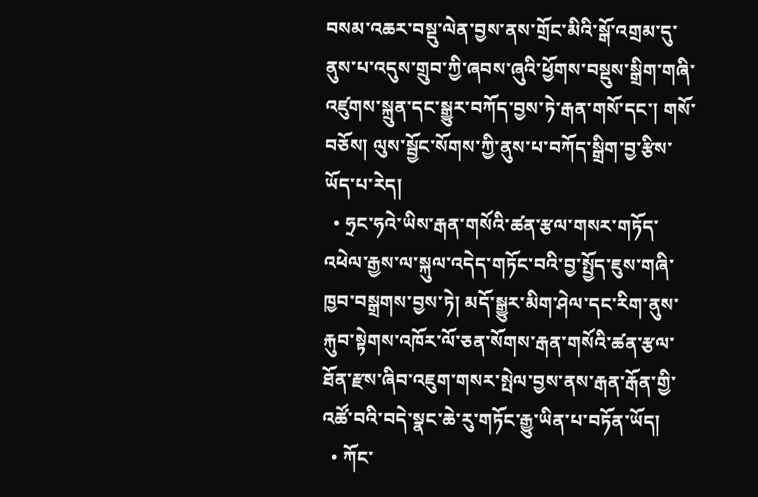བསམ་འཆར་བསྡུ་ལེན་བྱས་ནས་གྲོང་མིའི་སྒོ་འགྲམ་དུ་ནུས་པ་འདུས་གྲུབ་ཀྱི་ཞབས་ཞུའི་ཕྱོགས་བསྡུས་སྒྲིག་གཞི་འཛུགས་སྐྲུན་དང་སྒྱུར་བཀོད་བྱས་ཏེ་རྒན་གསོ་དང་། གསོ་བཅོས། ལུས་སྦྱོང་སོགས་ཀྱི་ནུས་པ་བཀོད་སྒྲིག་བྱ་རྩིས་ཡོད་པ་རེད།
  • ཧྲང་ཧའེ་ཡིས་རྒན་གསོའི་ཚན་རྩལ་གསར་གཏོད་འཕེལ་རྒྱས་ལ་སྐུལ་འདེད་གཏོང་བའི་བྱ་སྤྱོད་ཇུས་གཞི་ཁྱབ་བསྒྲགས་བྱས་ཏེ། མདོ་སྒྱུར་མིག་ཤེལ་དང་རིག་ནུས་རྐུབ་སྟེགས་འཁོར་ལོ་ཅན་སོགས་རྒན་གསོའི་ཚན་རྩལ་ཐོན་རྫས་ཞིབ་འཇུག་གསར་སྤེལ་བྱས་ནས་རྒན་རྒོན་གྱི་འཚོ་བའི་བདེ་སྣང་ཆེ་རུ་གཏོང་རྒྱུ་ཡིན་པ་བཏོན་ཡོད།
  • ཀོང་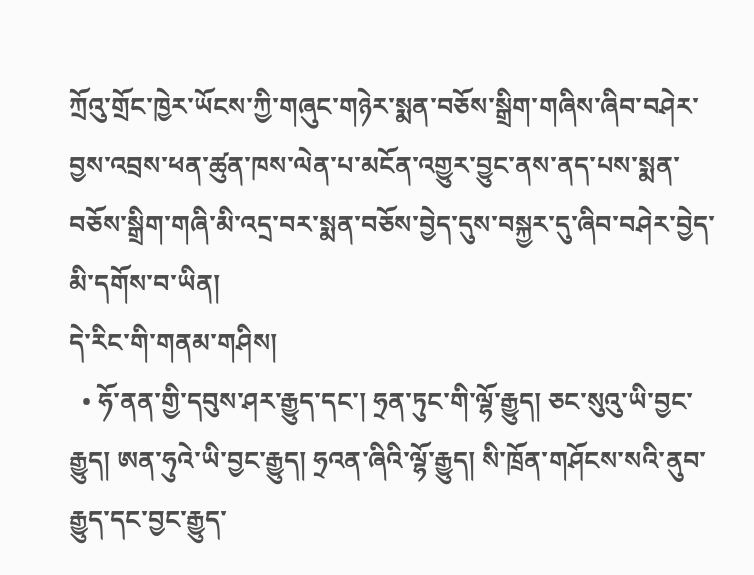ཀྲོའུ་གྲོང་ཁྱེར་ཡོངས་ཀྱི་གཞུང་གཉེར་སྨན་བཅོས་སྒྲིག་གཞིས་ཞིབ་བཤེར་བྱས་འབྲས་ཕན་ཚུན་ཁས་ལེན་པ་མངོན་འགྱུར་བྱུང་ནས་ནད་པས་སྨན་བཅོས་སྒྲིག་གཞི་མི་འདྲ་བར་སྨན་བཅོས་བྱེད་དུས་བསྐྱར་དུ་ཞིབ་བཤེར་བྱེད་མི་དགོས་བ་ཡིན།
དེ་རིང་གི་གནམ་གཤིས།
  • ཧོ་ནན་གྱི་དབུས་ཤར་རྒྱུད་དང་། ཧྲན་ཏུང་གི་ལྷོ་རྒྱུད། ཅང་སུའུ་ཡི་བྱང་རྒྱུད། ཨན་ཧུའེ་ཡི་བྱང་རྒྱུད། ཧྲའན་ཞིའི་ལྷོ་རྒྱུད། སི་ཁྲོན་གཤོངས་སའི་ནུབ་རྒྱུད་དང་བྱང་རྒྱུད་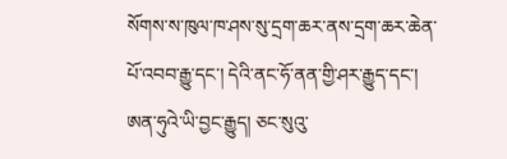སོགས་ས་ཁུལ་ཁ་ཤས་སུ་དྲག་ཆར་ནས་དྲག་ཆར་ཆེན་པོ་འབབ་རྒྱུ་དང་། དེའི་ནང་ཧོ་ནན་གྱི་ཤར་རྒྱུད་དང་། ཨན་ཧུའེ་ཡི་བྱང་རྒྱུད། ཅང་སུའུ་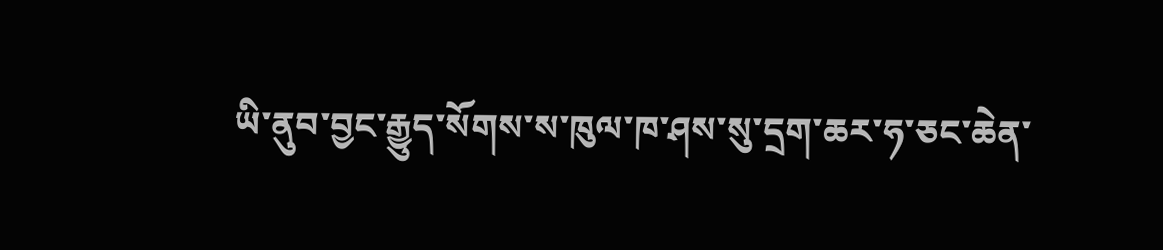ཡི་ནུབ་བྱང་རྒྱུད་སོགས་ས་ཁུལ་ཁ་ཤས་སུ་དྲག་ཆར་ཧ་ཅང་ཆེན་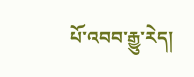པོ་འབབ་རྒྱུ་རེད།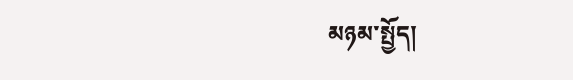མཉམ་སྤྱོད།